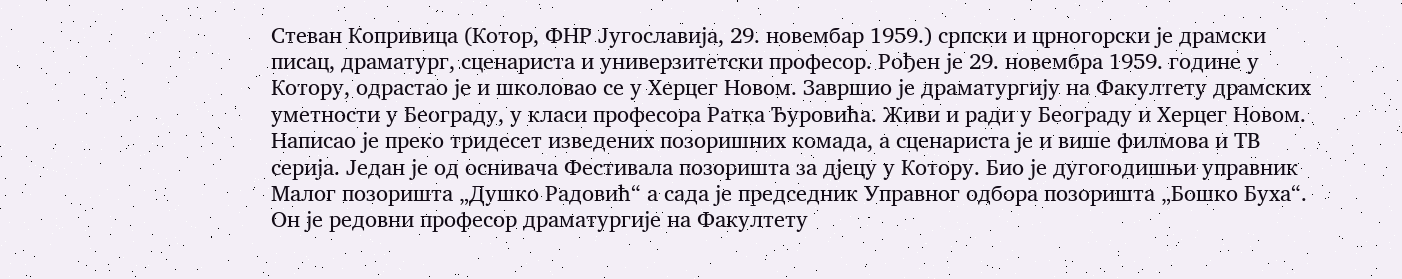Стеван Копривица (Котор, ФНР Југославија, 29. новембар 1959.) српски и црногорски је драмски писац, драматург, сценариста и универзитетски професор. Рођен је 29. новембра 1959. године у Котору, одрастао је и школовао се у Херцег Новом. Завршио је драматургију на Факултету драмских уметности у Београду, у класи професора Ратка Ђуровића. Живи и ради у Београду и Херцег Новом. Написао је преко тридесет изведених позоришних комада, а сценариста је и више филмова и ТВ серија. Један је од оснивача Фестивала позоришта за дјецу у Котору. Био је дугогодишњи управник Малог позоришта „Душко Радовић“ а сада је председник Управног одбора позоришта „Бошко Буха“. Он је редовни професор драматургије на Факултету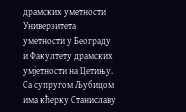драмских уметности Универзитета уметности у Београду и Факултету драмских умјетности на Цетињу. Са супругом Љубицом има кћерку Станиславу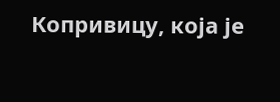Копривицу, која је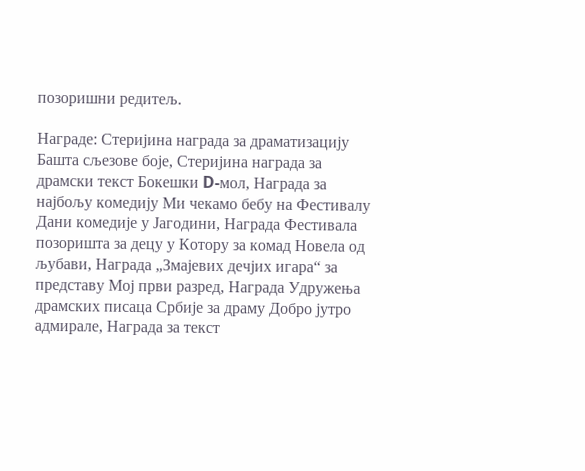позоришни редитељ.

Награде: Стеријина награда за драматизацију Башта сљезове боје, Стеријина награда за драмски текст Бокешки D-мол, Награда за најбољу комедију Ми чекамо бебу на Фестивалу Дани комедије у Јагодини, Награда Фестивала позоришта за децу у Котору за комад Новела од љубави, Награда „Змајевих дечјих игара“ за представу Мој први разред, Награда Удружења драмских писаца Србије за драму Добро јутро адмирале, Награда за текст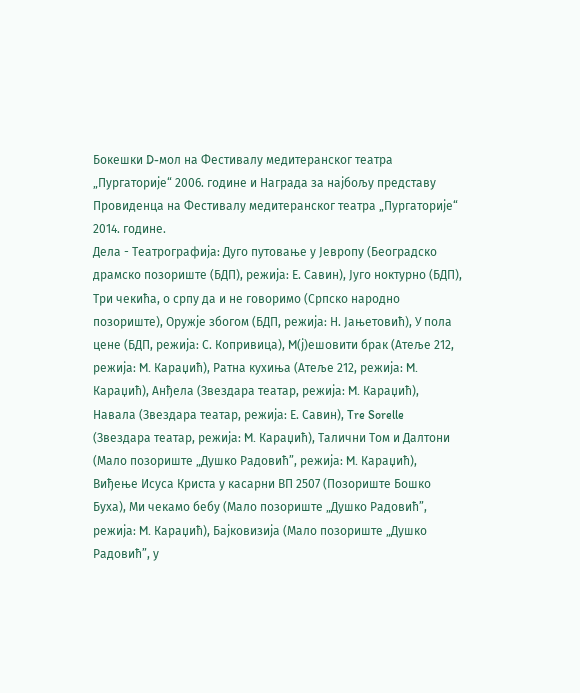Бокешки D-мол на Фестивалу медитеранског театра „Пургаторије“ 2006. године и Награда за најбољу представу Провиденца на Фестивалу медитеранског театра „Пургаторије“ 2014. године.
Дела - Театрографија: Дуго путовање у Јевропу (Београдско драмско позориште (БДП), режија: Е. Савин), Југо ноктурно (БДП), Три чекића, о српу да и не говоримо (Српско народно позориште), Оружје збогом (БДП, режија: Н. Јањетовић), У пола цене (БДП, режија: С. Копривица), M(ј)ешовити брак (Атеље 212, режија: M. Караџић), Ратна кухиња (Атеље 212, режија: M. Караџић), Анђела (Звездара театар, режија: M. Караџић), Навала (Звездара театар, режија: Е. Савин), Tre Sorelle (Звездара театар, режија: M. Караџић), Талични Том и Далтони (Мало позориште „Душко Радовић”, режија: M. Караџић), Виђење Исуса Криста у касарни ВП 2507 (Позориште Бошко Буха), Ми чекамо бебу (Мало позориште „Душко Радовић”, режија: M. Караџић), Бајковизија (Мало позориште „Душко Радовић”, у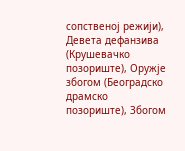сопственој режији), Девета дефанзива (Крушевачко позориште), Оружје збогом (Београдско драмско позориште), Збогом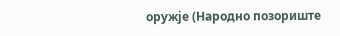оружје (Народно позориште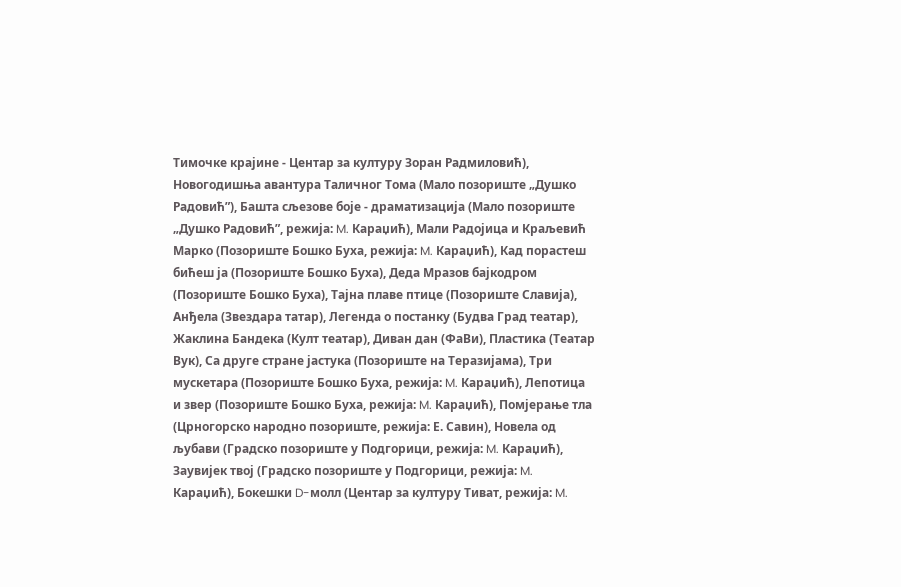Тимочке крајине - Центар за културу Зоран Радмиловић), Новогодишња авантура Таличног Тома (Мало позориште „Душко Радовић”), Башта сљезове боје - драматизација (Мало позориште „Душко Радовић”, режија: M. Караџић), Мали Радојица и Краљевић Марко (Позориште Бошко Буха, режија: M. Караџић), Кад порастеш бићеш ја (Позориште Бошко Буха), Деда Мразов бајкодром (Позориште Бошко Буха), Тајна плаве птице (Позориште Славија), Анђела (Звездара татар), Легенда о постанку (Будва Град театар), Жаклина Бандека (Култ театар), Диван дан (ФаВи), Пластика (Театар Вук), Са друге стране јастука (Позориште на Теразијама), Три мускетара (Позориште Бошко Буха, режија: M. Караџић), Лепотица и звер (Позориште Бошко Буха, режија: M. Караџић), Помјерање тла (Црногорско народно позориште, режија: Е. Савин), Новела од љубави (Градско позориште у Подгорици, режија: M. Караџић), Заувијек твој (Градско позориште у Подгорици, режија: M. Караџић), Бокешки D-молл (Центар за културу Тиват, режија: M.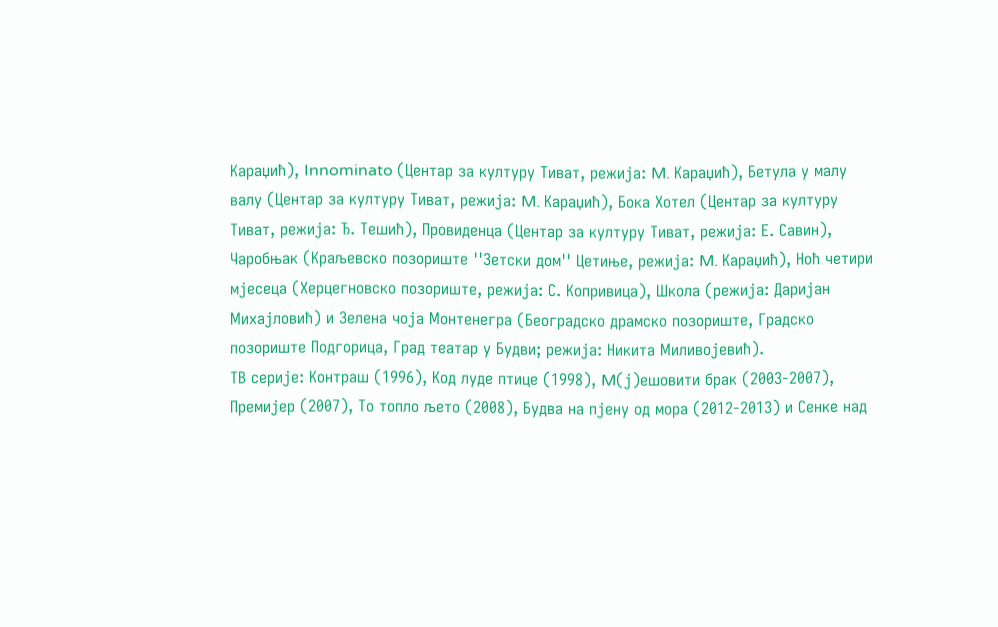Караџић), Innominato (Центар за културу Тиват, режија: M. Караџић), Бетула у малу валу (Центар за културу Тиват, режија: M. Караџић), Бока Хотел (Центар за културу Тиват, режија: Ђ. Тешић), Провиденца (Центар за културу Тиват, режија: Е. Савин), Чаробњак (Краљевско позориште ''Зетски дом'' Цетиње, режија: M. Караџић), Ноћ четири мјесеца (Херцегновско позориште, режија: С. Копривица), Школа (режија: Даријан Михајловић) и Зелена чоја Монтенегра (Београдско драмско позориште, Градско позориште Подгорица, Град театар у Будви; режија: Никита Миливојевић).
ТВ серије: Контраш (1996), Код луде птице (1998), M(ј)ешовити брак (2003-2007), Премијер (2007), То топло љето (2008), Будва на пјену од мора (2012-2013) и Сенке над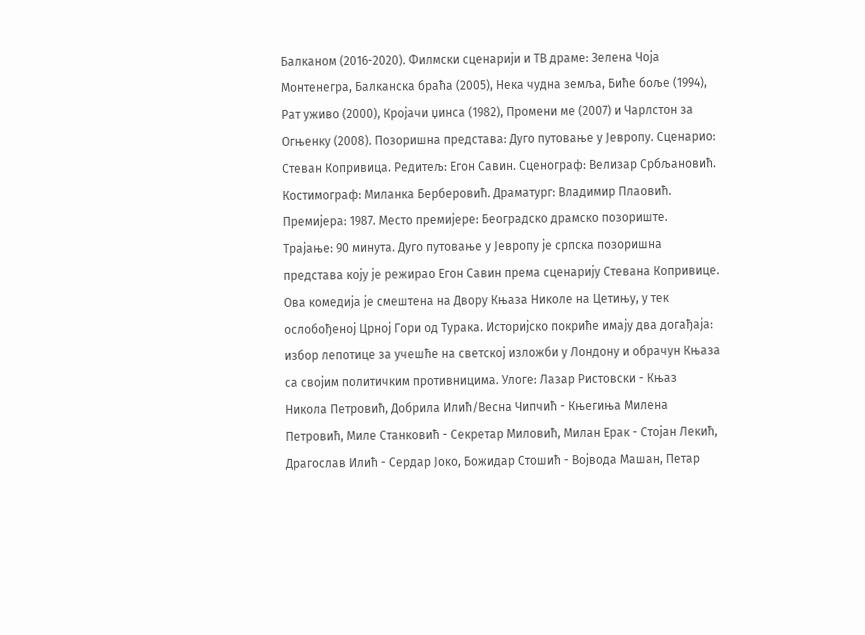Балканом (2016-2020). Филмски сценарији и ТВ драме: Зелена Чоја Монтенегра, Балканска браћа (2005), Нека чудна земља, Биће боље (1994), Рат уживо (2000), Кројачи џинса (1982), Промени ме (2007) и Чарлстон за Огњенку (2008). Позоришна представа: Дуго путовање у Јевропу. Сценарио: Стеван Копривица. Редитељ: Егон Савин. Сценограф: Велизар Србљановић. Костимограф: Миланка Берберовић. Драматург: Владимир Плаовић. Премијера: 1987. Место премијере: Београдско драмско позориште. Трајање: 90 минута. Дуго путовање у Јевропу је српска позоришна представа коју је режирао Егон Савин према сценарију Стевана Копривице. Ова комедија је смештена на Двору Књаза Николе на Цетињу, у тек ослобођеној Црној Гори од Турака. Историјско покриће имају два догађаја: избор лепотице за учешће на светској изложби у Лондону и обрачун Књаза са својим политичким противницима. Улоге: Лазар Ристовски - Књаз Никола Петровић, Добрила Илић/Весна Чипчић - Књегиња Милена Петровић, Миле Станковић - Секретар Миловић, Милан Ерак - Стојан Лекић, Драгослав Илић - Сердар Јoко, Божидар Стошић - Војвода Машан, Петар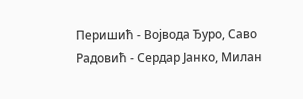Перишић - Војвода Ђуро, Саво Радовић - Сердар Јанко, Милан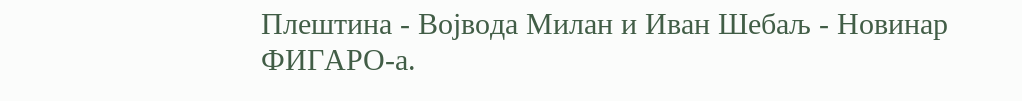Плештина - Војвода Милан и Иван Шебаљ - Новинар ФИГАРО-а.